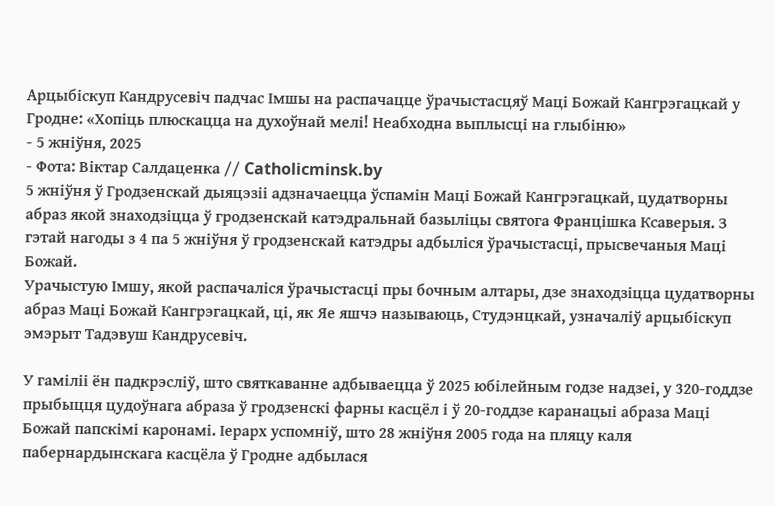Арцыбіскуп Кандрусевіч падчас Імшы на распачацце ўрачыстасцяў Маці Божай Кангрэгацкай у Гродне: «Хопіць плюскацца на духоўнай мелі! Неабходна выплысці на глыбіню»
- 5 жніўня, 2025
- Фота: Віктар Салдаценка // Catholicminsk.by
5 жніўня ў Гродзенскай дыяцэзіі адзначаецца ўспамін Маці Божай Кангрэгацкай, цудатворны абраз якой знаходзіцца ў гродзенскай катэдральнай базыліцы святога Францішка Ксаверыя. З гэтай нагоды з 4 па 5 жніўня ў гродзенскай катэдры адбыліся ўрачыстасці, прысвечаныя Маці Божай.
Урачыстую Імшу, якой распачаліся ўрачыстасці пры бочным алтары, дзе знаходзіцца цудатворны абраз Маці Божай Кангрэгацкай, ці, як Яе яшчэ называюць, Студэнцкай, узначаліў арцыбіскуп эмэрыт Тадэвуш Кандрусевіч.

У гаміліі ён падкрэсліў, што святкаванне адбываецца ў 2025 юбілейным годзе надзеі, у 320-годдзе прыбыцця цудоўнага абраза ў гродзенскі фарны касцёл і ў 20-годдзе каранацыі абраза Маці Божай папскімі каронамі. Іерарх успомніў, што 28 жніўня 2005 года на пляцу каля пабернардынскага касцёла ў Гродне адбылася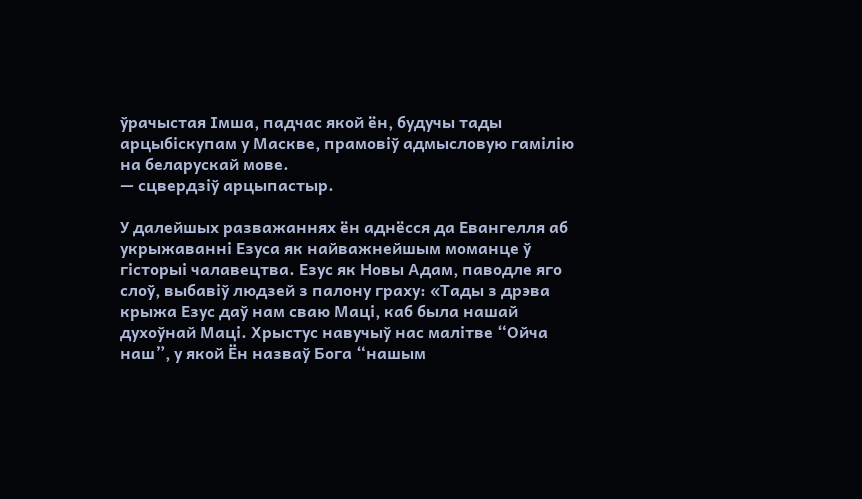ўрачыстая Імша, падчас якой ён, будучы тады арцыбіскупам у Маскве, прамовіў адмысловую гамілію на беларускай мове.
— сцвердзіў арцыпастыр.

У далейшых разважаннях ён аднёсся да Евангелля аб укрыжаванні Езуса як найважнейшым моманце ў гісторыі чалавецтва. Езус як Новы Адам, паводле яго слоў, выбавіў людзей з палону граху: «Тады з дрэва крыжа Езус даў нам сваю Маці, каб была нашай духоўнай Маці. Хрыстус навучыў нас малітве “Ойча наш”, у якой Ён назваў Бога “нашым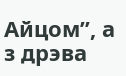Айцом”, а з дрэва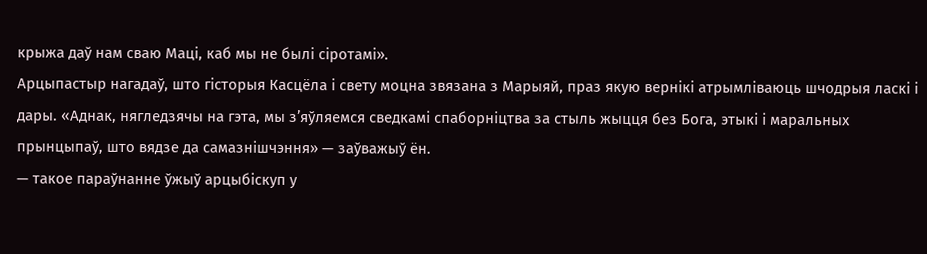крыжа даў нам сваю Маці, каб мы не былі сіротамі».
Арцыпастыр нагадаў, што гісторыя Касцёла і свету моцна звязана з Марыяй, праз якую вернікі атрымліваюць шчодрыя ласкі і дары. «Аднак, нягледзячы на гэта, мы з’яўляемся сведкамі спаборніцтва за стыль жыцця без Бога, этыкі і маральных прынцыпаў, што вядзе да самазнішчэння» — заўважыў ён.
— такое параўнанне ўжыў арцыбіскуп у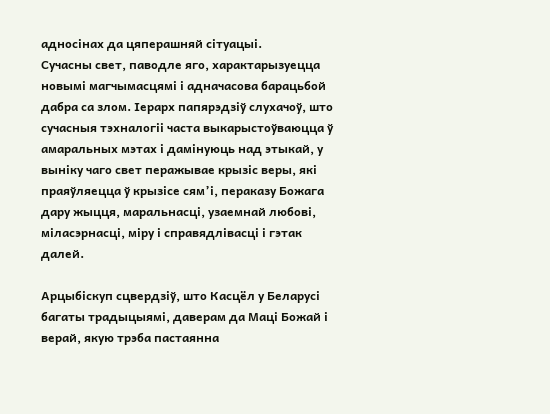адносінах да цяперашняй сітуацыі.
Сучасны свет, паводле яго, характарызуецца новымі магчымасцямі і адначасова барацьбой дабра са злом. Іерарх папярэдзіў слухачоў, што сучасныя тэхналогіі часта выкарыстоўваюцца ў амаральных мэтах і дамінуюць над этыкай, у выніку чаго свет перажывае крызіс веры, які праяўляецца ў крызісе сям’і, пераказу Божага дару жыцця, маральнасці, узаемнай любові, міласэрнасці, міру і справядлівасці і гэтак далей.

Арцыбіскуп сцвердзіў, што Касцёл у Беларусі багаты традыцыямі, даверам да Маці Божай і верай, якую трэба пастаянна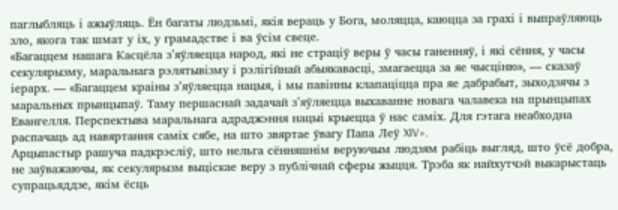паглыбляць і ажыўляць. Ён багаты людзьмі, якія вераць у Бога, моляцца, каюцца за грахі і выпраўляюць зло, якога так шмат у іх, у грамадстве і ва ўсім свеце.
«Багаццем нашага Касцёла з’яўляецца народ, які не страціў веры ў часы ганенняў, і які сёння, у часы секулярызму, маральнага рэлятывізму і рэлігійнай абыякавасці, змагаецца за яе чысціню», — сказаў іерарх. — «Багаццем краіны з’яўляецца нацыя, і мы павінны клапаціцца пра яе дабрабыт, зыходзячы з маральных прынцыпаў. Таму першаснай задачай з’яўляецца выхаванне новага чалавека на прынцыпах Евангелля. Перспектыва маральнага адраджэння нацыі крыецца ў нас саміх. Для гэтага неабходна распачаць ад навяртання саміх сябе, на што звяртае ўвагу Папа Леў XIV».
Арцыпастыр рашуча падкрэсліў, што нельга сённяшнім веруючым людзям рабіць выгляд, што ўсё добра, не заўважаючы, як секулярызм выціскае веру з публічнай сферы жыцця. Трэба як найхутчэй выкарыстаць супрацьяддзе, якім ёсць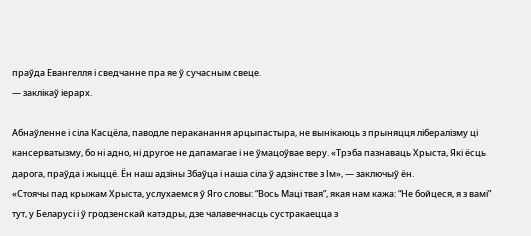праўда Евангелля і сведчанне пра яе ў сучасным свеце.
— заклікаў іерарх.

Абнаўленне і сіла Касцёла, паводле пераканання арцыпастыра, не вынікаюць з прыняцця лібералізму ці кансерватызму, бо ні адно, ні другое не дапамагае і не ўмацоўвае веру. «Трэба пазнаваць Хрыста, Які ёсць дарога, праўда і жыццё. Ён наш адзіны Збаўца і наша сіла ў адзінстве з Ім», — заключыў ён.
«Стоячы пад крыжам Хрыста, услухаемся ў Яго словы: “Вось Маці твая”, якая нам кажа: “Не бойцеся, я з вамі” тут, у Беларусі і ў гродзенскай катэдры, дзе чалавечнасць сустракаецца з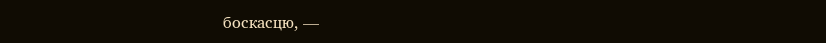боскасцю, —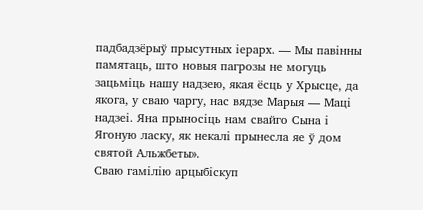падбадзёрыў прысутных іерарх. — Мы павінны памятаць, што новыя пагрозы не могуць зацьміць нашу надзею, якая ёсць у Хрысце, да якога, у сваю чаргу, нас вядзе Марыя — Маці надзеі. Яна прыносіць нам свайго Сына і Ягоную ласку, як некалі прынесла яе ў дом святой Альжбеты».
Сваю гамілію арцыбіскуп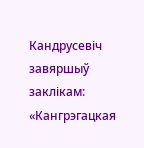Кандрусевіч завяршыў заклікам: «Кангрэгацкая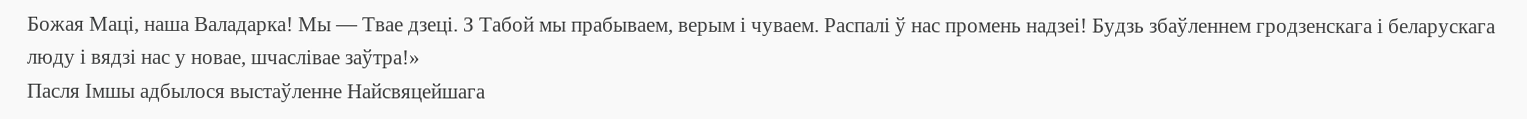Божая Маці, наша Валадарка! Мы — Твае дзеці. З Табой мы прабываем, верым і чуваем. Распалі ў нас промень надзеі! Будзь збаўленнем гродзенскага і беларускага люду і вядзі нас у новае, шчаслівае заўтра!»
Пасля Імшы адбылося выстаўленне Найсвяцейшага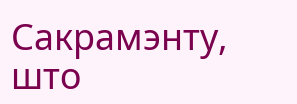Сакрамэнту, што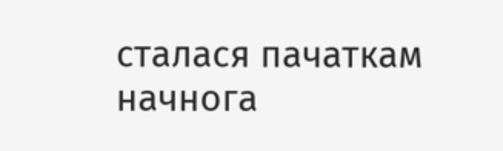сталася пачаткам начнога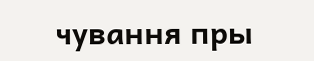чування пры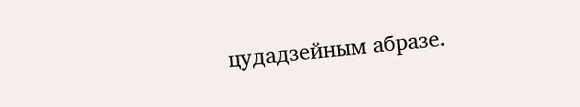цудадзейным абразе.